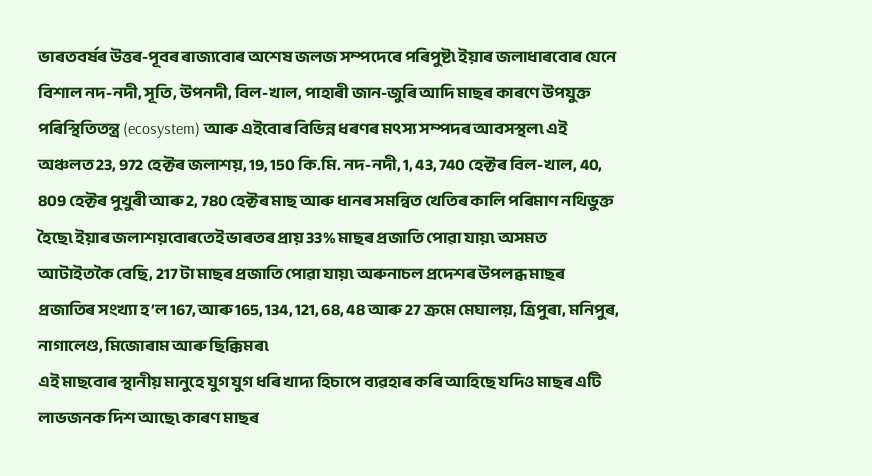ভাৰতবৰ্ষৰ উত্তৰ-পূবৰ ৰাজ্যবোৰ অশেষ জলজ সম্পদেৰে পৰিপুষ্ট৷ ইয়াৰ জলাধাৰবোৰ যেনে বিশাল নদ-নদী, সূতি, উপনদী, বিল-খাল, পাহাৰী জান-জুৰি আদি মাছৰ কাৰণে উপযুক্ত পৰিস্থিতিতন্ত্ৰ (ecosystem) আৰু এইবোৰ বিভিন্ন ধৰণৰ মৎস্য সম্পদৰ আবসস্থল৷ এই অঞ্চলত 23, 972 হেক্টৰ জলাশয়, 19, 150 কি.মি. নদ-নদী, 1, 43, 740 হেক্টৰ বিল-খাল, 40, 809 হেক্টৰ পুখুৰী আৰু 2, 780 হেক্টৰ মাছ আৰু ধানৰ সমন্বিত খেতিৰ কালি পৰিমাণ নথিভুক্ত হৈছে৷ ইয়াৰ জলাশয়বোৰতেই ভাৰতৰ প্ৰায় 33% মাছৰ প্ৰজাতি পোৱা যায়৷ অসমত আটাইতকৈ বেছি, 217 টা মাছৰ প্ৰজাতি পোৱা যায়৷ অৰুনাচল প্ৰদেশৰ উপলব্ধ মাছৰ প্ৰজাতিৰ সংখ্যা হ’ল 167, আৰু 165, 134, 121, 68, 48 আৰু 27 ক্ৰমে মেঘালয়, ত্ৰিপুৰা, মনিপুৰ, নাগালেণ্ড, মিজোৰাম আৰু ছিক্কিমৰ৷
এই মাছবোৰ স্থানীয় মানুহে যুগ যুগ ধৰি খাদ্য হিচাপে ব্যৱহাৰ কৰি আহিছে যদিও মাছৰ এটি লাভজনক দিশ আছে৷ কাৰণ মাছৰ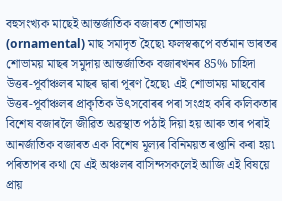বহুসংখ্যক মাছেই আন্তৰ্জাতিক বজাৰত শোভাময় (ornamental) মাছ সমাদৃত হৈছে৷ ফলস্বৰূপে বৰ্তমান ভাৰতৰ শোভাময় মাছৰ সমুদায় আন্তৰ্জাতিক বজাৰখনৰ 85% চাহিদা উত্তৰ-পূৰ্বাঞ্চলৰ মাছৰ দ্বাৰা পূৰণ হৈছে৷ এই শোভাময় মাছবোৰ উত্তৰ-পূৰ্বাঞ্চলৰ প্ৰাকৃতিক উৎসবোৰৰ পৰা সংগ্ৰহ কৰি কলিকতাৰ বিশেষ বজাৰলৈ জীৱিত অৱস্থাত পঠাই দিয়া হয় আৰু তাৰ পৰাই আনৰ্জাতিক বজাৰত এক বিশেষ মূল্যৰ বিনিময়ত ৰপ্তানি কৰা হয়৷ পৰিতাপৰ কথা যে এই অঞ্চলৰ বাসিন্দসকলেই আজি এই বিষয়ে প্ৰায়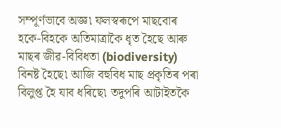সম্পূৰ্ণভাবে অজ্ঞ৷ ফলস্বৰূপে মাছবোৰ হকে-বিহকে অতিমাত্ৰাকৈ ধৃত হৈছে আৰু মাছৰ জীৱ-বিবিধতা (biodiversity) বিনষ্ট হৈছে৷ আজি বহুবিধ মাছ প্ৰকৃতিৰ পৰা বিলুপ্ত হৈ যাব ধৰিছে৷ তদুপৰি আটাইতকৈ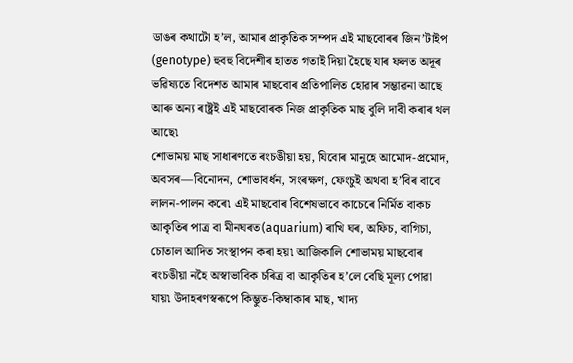ডাঙৰ কথাটো হ’ল, আমাৰ প্ৰাকৃতিক সম্পদ এই মাছবোৰৰ জিন’টাইপ (genotype) হুবহু বিদেশীৰ হাতত গতাই দিয়া হৈছে যাৰ ফলত অদূৰ ভৱিষ্যতে বিদেশত আমাৰ মাছবোৰ প্ৰতিপালিত হোৱাৰ সম্ভাৱনা আছে আৰু অন্য ৰাষ্ট্ৰই এই মাছবোৰক নিজ প্ৰাকৃতিক মাছ বুলি দাবী কৰাৰ থল আছে৷
শোভাময় মাছ সাধাৰণতে ৰংচঙীয়া হয়, যিবোৰ মানুহে আমোদ-প্ৰমোদ, অবসৰ—বিনোদন, শোভাবৰ্ধন, সংৰক্ষণ, ফেংচুই অথবা হ’বিৰ বাবে লালন-পালন কৰে৷ এই মাছবোৰ বিশেষভাবে কাচেৰে নিৰ্মিত বাকচ আকৃতিৰ পাত্ৰ বা মীনঘৰত(aquarium) ৰাখি ঘৰ, অফিচ, বাগিচা, চোতাল আদিত সংস্থাপন কৰা হয়৷ আজিকালি শোভাময় মাছবোৰ ৰংচঙীয়া নহৈ অস্বাভাবিক চৰিত্ৰ বা আকৃতিৰ হ’লে বেছি মূল্য পোৱা যায়৷ উদাহৰণস্বৰূপে কিম্ভুত-কিম্বাকাৰ মাছ, খাদ্য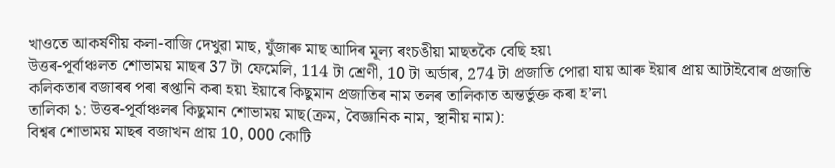খাওতে আকৰ্ষণীয় কলা-বাজি দেখুৱা মাছ, যুঁজাৰু মাছ আদিৰ মূল্য ৰংচঙীয়া মাছতকৈ বেছি হয়৷
উত্তৰ-পূৰ্বাঞ্চলত শোভাময় মাছৰ 37 টা ফেমেলি, 114 টা শ্ৰেণী, 10 টা অৰ্ডাৰ, 274 টা প্ৰজাতি পোৱা যায় আৰু ইয়াৰ প্ৰায় আটাইবোৰ প্ৰজাতি কলিকতাৰ বজাৰৰ পৰা ৰপ্তানি কৰা হয়৷ ইয়াৰে কিছুমান প্ৰজাতিৰ নাম তলৰ তালিকাত অন্তৰ্ভুক্ত কৰা হ’ল৷
তালিকা ১: উত্তৰ-পূৰ্বাঞ্চলৰ কিছুমান শোভাময় মাছ(ক্ৰম, বৈজ্ঞানিক নাম, স্থানীয় নাম):
বিশ্বৰ শোভাময় মাছৰ বজাখন প্ৰায় 10, 000 কোটি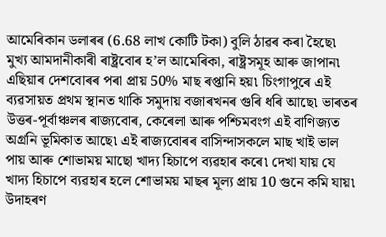আমেৰিকান ডলাৰৰ (6.68 লাখ কোটি টকা) বুলি ঠাৱৰ কৰা হৈছে৷ মুখ্য আমদানীকাৰী ৰাষ্ট্ৰবোৰ হ’ল আমেৰিকা, ৰাষ্ট্ৰসমূহ আৰু জাপান৷ এছিয়াৰ দেশবোৰৰ পৰা প্ৰায় 50% মাছ ৰপ্তানি হয়৷ চিংগাপুৰে এই ব্যৱসায়ত প্ৰথম স্থানত থাকি সমুদায় বজাৰখনৰ গুৰি ধৰি আছে৷ ভাৰতৰ উত্তৰ-পূৰ্বাঞ্চলৰ ৰাজ্যবোৰ, কেৰেলা আৰু পশ্চিমবংগ এই বাণিজ্যত অগ্ৰনি ভূমিকাত আছে৷ এই ৰাজ্যবোৰৰ বাসিন্দাসকলে মাছ খাই ভাল পায় আৰু শোভাময় মাছো খাদ্য হিচাপে ব্যৱহাৰ কৰে৷ দেখা যায় যে খাদ্য হিচাপে ব্যৱহাৰ হলে শোভাময় মাছৰ মূল্য প্ৰায় 10 গুনে কমি যায়৷ উদাহৰণ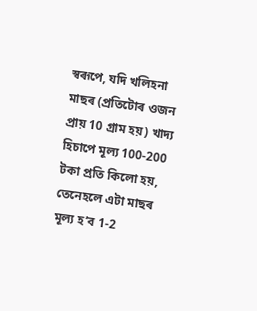স্বৰূপে, যদি খলিহনা মাছৰ (প্ৰতিটোৰ ওজন প্ৰায় 10 গ্ৰাম হয়) খাদ্য হিচাপে মূল্য 100-200 টকা প্ৰতি কিলো হয়, তেনেহলে এটা মাছৰ মূল্য হ’ব 1-2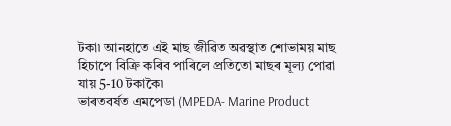টকা৷ আনহাতে এই মাছ জীৱিত অৱস্থাত শোভাময় মাছ হিচাপে বিক্ৰি কৰিব পাৰিলে প্ৰতিতো মাছৰ মূল্য পোৱা যায় 5-10 টকাকৈ৷
ভাৰতবৰ্ষত এমপেডা (MPEDA- Marine Product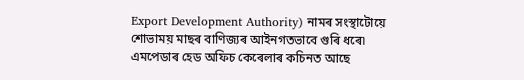Export Development Authority) নামৰ সংস্থাটোয়ে শোভাময় মাছৰ বাণিজ্যৰ আইনগতভাবে গুৰি ধৰে৷ এমপেডাৰ হেড অফিচ কেৰেলাৰ কচিনত আছে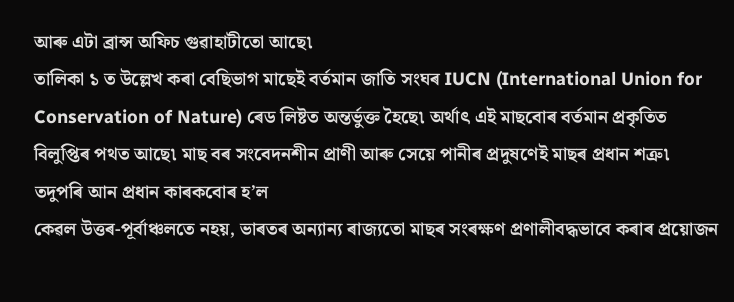আৰু এটা ব্ৰান্স অফিচ গুৱাহাটীতো আছে৷
তালিকা ১ ত উল্লেখ কৰা বেছিভাগ মাছেই বৰ্তমান জাতি সংঘৰ IUCN (International Union for Conservation of Nature) ৰেড লিষ্টত অন্তৰ্ভুক্ত হৈছে৷ অৰ্থাৎ এই মাছবোৰ বৰ্তমান প্ৰকৃতিত বিলুপ্তিৰ পথত আছে৷ মাছ বৰ সংবেদনশীন প্ৰাণী আৰু সেয়ে পানীৰ প্ৰদুষণেই মাছৰ প্ৰধান শত্ৰু৷ তদুপৰি আন প্ৰধান কাৰকবোৰ হ’ল
কেৱল উত্তৰ-পূৰ্বাঞ্চলতে নহয়, ভাৰতৰ অন্যান্য ৰাজ্যতো মাছৰ সংৰক্ষণ প্ৰণালীবদ্ধভাবে কৰাৰ প্ৰয়োজন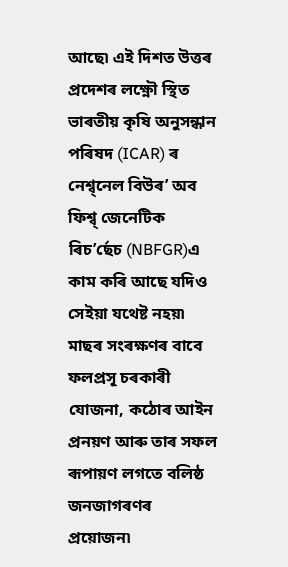আছে৷ এই দিশত উত্তৰ প্ৰদেশৰ লক্ষ্ণৌ স্থিত ভাৰতীয় কৃষি অনুসন্ধান পৰিষদ (ICAR) ৰ নেশ্ব্নেল বিউৰ’ অব ফিশ্ব্ জেনেটিক ৰিচ’ৰ্ছেচ (NBFGR)এ কাম কৰি আছে যদিও সেইয়া যথেষ্ট নহয়৷ মাছৰ সংৰক্ষণৰ বাবে ফলপ্ৰসূ চৰকাৰী যোজনা, কঠোৰ আইন প্ৰনয়ণ আৰু তাৰ সফল ৰূপায়ণ লগতে বলিষ্ঠ জনজাগৰণৰ প্ৰয়োজন৷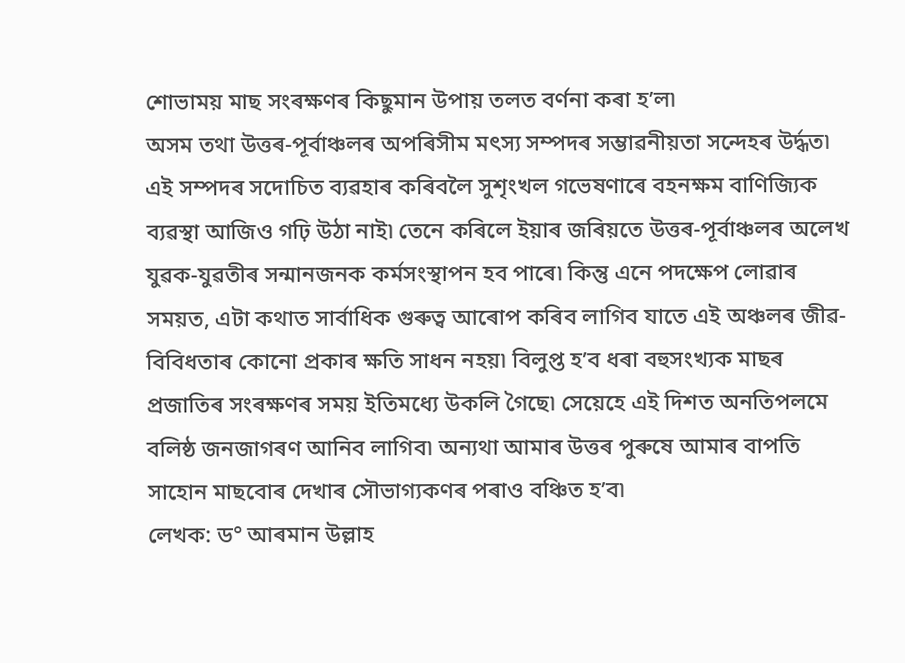শোভাময় মাছ সংৰক্ষণৰ কিছুমান উপায় তলত বৰ্ণনা কৰা হ’ল৷
অসম তথা উত্তৰ-পূৰ্বাঞ্চলৰ অপৰিসীম মৎস্য সম্পদৰ সম্ভাৱনীয়তা সন্দেহৰ উৰ্দ্ধত৷ এই সম্পদৰ সদোচিত ব্যৱহাৰ কৰিবলৈ সুশৃংখল গভেষণাৰে বহনক্ষম বাণিজ্যিক ব্যৱস্থা আজিও গঢ়ি উঠা নাই৷ তেনে কৰিলে ইয়াৰ জৰিয়তে উত্তৰ-পূৰ্বাঞ্চলৰ অলেখ যুৱক-যুৱতীৰ সন্মানজনক কৰ্মসংস্থাপন হব পাৰে৷ কিন্তু এনে পদক্ষেপ লোৱাৰ সময়ত, এটা কথাত সাৰ্বাধিক গুৰুত্ব আৰোপ কৰিব লাগিব যাতে এই অঞ্চলৰ জীৱ-বিবিধতাৰ কোনো প্ৰকাৰ ক্ষতি সাধন নহয়৷ বিলুপ্ত হ’ব ধৰা বহুসংখ্যক মাছৰ প্ৰজাতিৰ সংৰক্ষণৰ সময় ইতিমধ্যে উকলি গৈছে৷ সেয়েহে এই দিশত অনতিপলমে বলিষ্ঠ জনজাগৰণ আনিব লাগিব৷ অন্যথা আমাৰ উত্তৰ পুৰুষে আমাৰ বাপতি সাহোন মাছবোৰ দেখাৰ সৌভাগ্যকণৰ পৰাও বঞ্চিত হ’ব৷
লেখক: ড° আৰমান উল্লাহ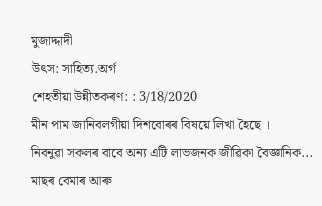মুজাদ্দাদী
উৎস: সাহিত্য.অৰ্গ
শেহতীয়া উন্নীতকৰণ: : 3/18/2020
মীন পাম জানিবলগীয়া দিশবোৰৰ বিষয়ে লিখা হৈছে ।
নিবনুৱা সকলৰ বাবে অন্য এটি লাভজনক জীৱিকা বৈজ্ঞানিক...
মাছৰ বেমাৰ আৰু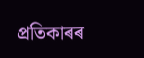প্ৰতিকাৰৰ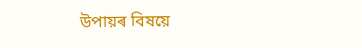উপায়ৰ বিষয়ে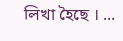লিখা হৈছে । ...